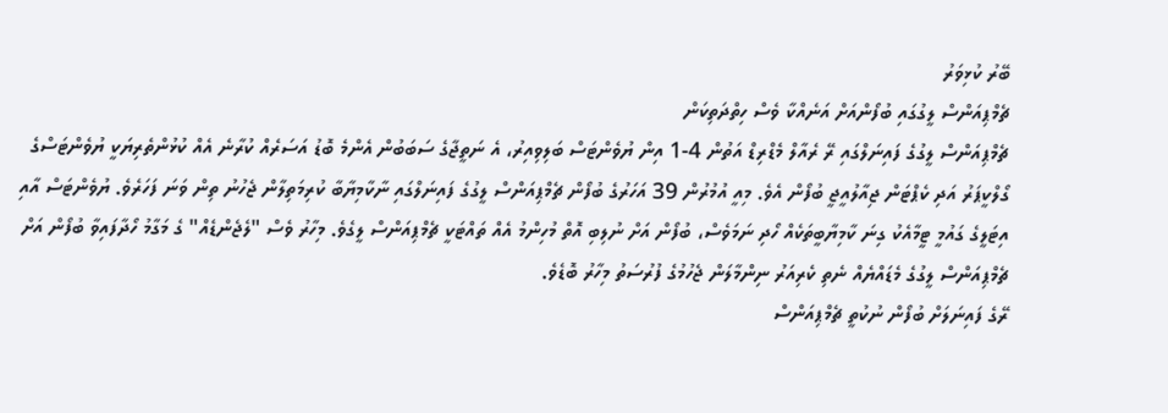ބޭރު ކުޅިވަރު
ޗެމްޕިއަންސް ލީގުގައި ބުފޯންއަށް އަނެއްކާ ވެސް ހިތްދަތިކަން
ޗެމްޕިއަންސް ލީގުގެ ފައިނަލްގައި ރޭ ރެއާލް މެޑްރިޑް އަތުން 4-1 އިން ޔުވެންޓަސް ބަލިވިއިރު، އެ ނަތީޖާގެ ސަބަބުން އެންމެ ބޮޑު އަސަރެއް ކުރާނެ އެއް ކުޅުންތެރިޔަކީ ޔުވެންޓަސްގެ ގޯލްކީޕަރު އަދި ކެޕްޓަން ޖިއާލުއީޖީ ބުފޯން އެވެ. މިއީ އުމުރުން 39 އަހަރުގެ ބުފޯން ޗެމްޕިއަންސް ލީގުގެ ފައިނަލްގައި ނާކާމިޔާބާ ކުރިމަތިލާން ޖެހުނު ތިން ވަނަ ފަހަރެވެ. ޔުވެންޓަސް އާއި އިޓަލީގެ ގައުމީ ޓީމާއެކު ގިނަ ކާމިޔާބީތަކެއް ހޯދި ނަމަވެސް، ބުފޯން އަށް ނުލިބި އޮތް މުހިންމު އެއް ތައްޓަކީ ޗެމްޕިއަންސް ލީގެވެ. މިހާރު ވެސް "ލެޖެންޑެއް" ގެ މަގާމު ހޯދާފައިވާ ބުފޯން އަށް ޗެމްޕިއަންސް ލީގުގެ މެޑައްޔެއް ނެތި ކެރިއަރު ނިންމާލަން ޖެހުމުގެ ފުރުސަތު މިހާރު ބޮޑެވެ.
ރޭގެ ފައިނަލަށް ބުފޯން ނުކުތީ ޗެމްޕިއަންސް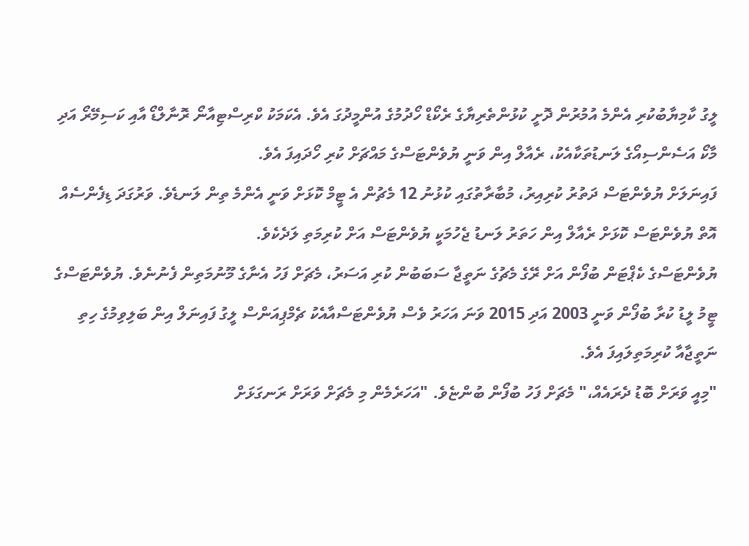ލީގު ކާމިޔާބުކުރި އެންމެ އުމުރުން ދޮށީ ކުޅުންތެރިޔާގެ ރެކޯޑް ހޯދުމުގެ އުންމީދުގަ އެވެ. އެކަމަކު ކްރިސްޓިއާނޯ ރޮނާލްޑޯ އާއި ކަސިމޭރޯ އަދި މާކޯ އަސެންސިއޯގެ ލަނޑުތަކާއެކު، ރެއާލް އިން ވަނީ ޔުވެންޓަސްގެ މައްޗަށް ކުރި ހޯދައިފަ އެވެ.
ފައިނަލަށް ޔުވެންޓަސް ދަތުރު ކުރިއިރު، މުބާރާތުގައި ކުޅުނު 12 މެޗުން އެ ޓީމް ކޮޅަށް ވަނީ އެންމެ ތިން ލަނޑެވެ. ވަރުގަދަ ޑިފެންސެއް އޮތް ޔުވެންޓަސް ކޮޅަށް ރެއާލް އިން ހަތަރު ލަނޑު ޖެހުމަކީ ޔުވެންޓަސް އަށް ކުރިމަތި ލަދެކެވެ.
ޔުވެންޓަސްގެ ކެޕްޓަން ބުފޯން އަށް ރޭގެ މެޗުގެ ނަތީޖާ ސަބަބުން ކުރި އަސަރު، މެޗަށް ފަހު އެނާގެ މޫނުމަތިން ފެނުނެވެ. ޔުވެންޓަސްގެ ޓީމު ލީޑު ކުރާ ބުފޯން ވަނީ 2003 އަދި 2015 ވަނަ އަހަރު ވެސް ޔުވެންޓަސްއާއެކު ޗެމްޕިއަންސް ލީގު ފައިނަލް އިން ބަލިވިމުގެ ހިތި ނަތީޖާއާ ކުރިމަތިލައިފަ އެވެ.
"މިއީ ވަރަށް ބޮޑު ދެރައެއް،" މެޗަށް ފަހު ބުފޯން ބުންޏެވެ. "އަހަރެމެން މި މެޗަށް ވަރަށް ރަނގަޅަށް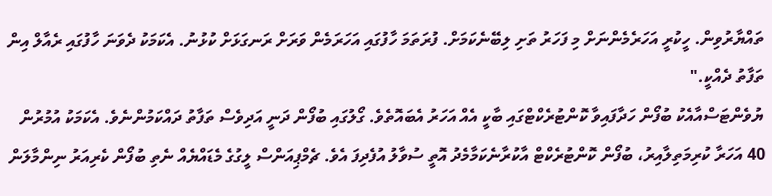ތައްޔާރުވިން. ހީކުރީ އަހަރެމެންނަށް މި ފަހަރު ތަށި ލިބޭނެކަމަށް. ފުރަތަމަ ހާފުގައި އަހަރަމެން ވަރަށް ރަނގަޅަށް ކުޅުނު. އެކަމަކު ދެވަނަ ހާފުގައި ރެއާލް އިން ތަފާތު ދެއްކީ."
ޔުވެންޓަސްއާއެކު ބުފޯން ހަދާފައިވާ ކޮންޓުރެކްޓްގައި ބާކީ އެއް އަހަރު އެބައޮތެވެ. ގޯލުގައި ބުފޯން ދަނީ އަދިވެސް ތަފާތު ދައްކަމުންނެވެ. އެކަމަކު އުމުރުން 40 އަހަރާ ކުރިމަތިލާއިރު، ބުފޯން ކޮންޓުރެކްޓް އާކުރާނެކަމާމެދު އޮތީ ސުވާލު އުފެދިފަ އެވެ. ޗެމްޕިއަންސް ލީގުގެ މެޑައްޔެއް ނެތި ބުފޯން ކެރިއަރު ނިންމާލަން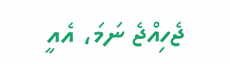ޖެހިއްޖެ ނަމަ، އެއީ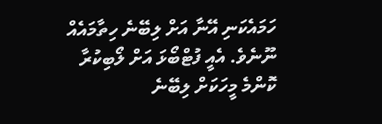ހަމައެކަނި އޭނާ އަށް ލިބޭނެ ހިތާމައެއް ނޫނެވެ. އެއީ ފުޓްބޯޅަ އަށް ލޯބިކުރާ ކޮންމެ މީހަކަށް ލިބޭނެ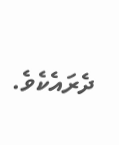ދެރައެކެވެ.